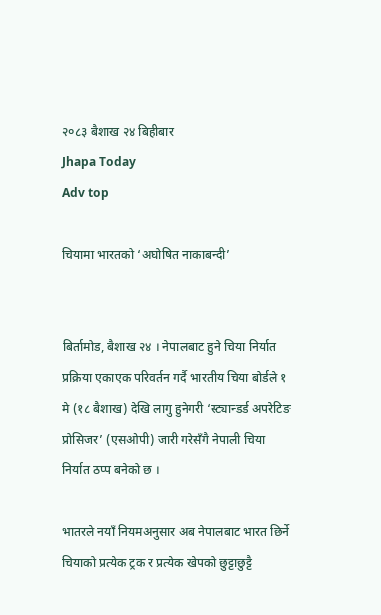२०८३ बैशाख २४ बिहीबार
Jhapa Today
Adv top

चियामा भारतको ‘अघोषित नाकाबन्दी’


बिर्तामोड, बैशाख २४ । नेपालबाट हुने चिया निर्यात प्रक्रिया एकाएक परिवर्तन गर्दै भारतीय चिया बोर्डले १ मे (१८ बैशाख) देखि लागु हुनेगरी ‘स्ट्यान्डर्ड अपरेटिङ प्रोसिजर’ (एसओपी) जारी गरेसँगै नेपाली चिया निर्यात ठप्प बनेको छ ।

भातरले नयाँ नियमअनुसार अब नेपालबाट भारत छिर्ने चियाको प्रत्येक ट्रक र प्रत्येक खेपको छुट्टाछुट्टै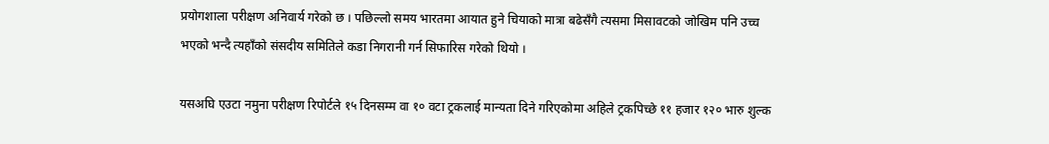प्रयोगशाला परीक्षण अनिवार्य गरेको छ । पछिल्लो समय भारतमा आयात हुने चियाको मात्रा बढेसँगै त्यसमा मिसावटको जोखिम पनि उच्च भएको भन्दै त्यहाँको संसदीय समितिले कडा निगरानी गर्न सिफारिस गरेको थियो ।

यसअघि एउटा नमुना परीक्षण रिपोर्टले १५ दिनसम्म वा १० वटा ट्रकलाई मान्यता दिने गरिएकोमा अहिले ट्रकपिच्छे ११ हजार १२० भारु शुल्क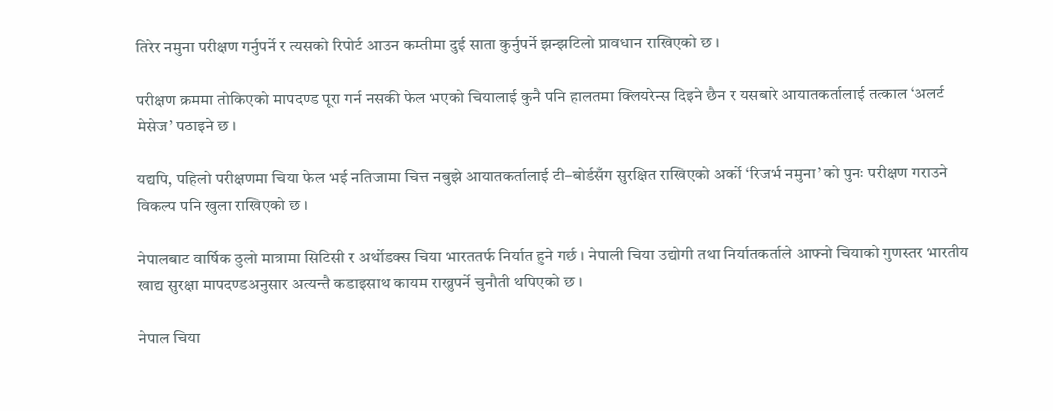तिरेर नमुना परीक्षण गर्नुपर्ने र त्यसको रिपोर्ट आउन कम्तीमा दुई साता कुर्नुपर्ने झन्झटिलो प्रावधान राखिएको छ ।

परीक्षण क्रममा तोकिएको मापदण्ड पूरा गर्न नसकी फेल भएको चियालाई कुनै पनि हालतमा क्लियरेन्स दिइने छैन र यसबारे आयातकर्तालाई तत्काल ‘अलर्ट मेसेज’ पठाइने छ ।

यद्यपि, पहिलो परीक्षणमा चिया फेल भई नतिजामा चित्त नबुझे आयातकर्तालाई टी–बोर्डसँग सुरक्षित राखिएको अर्को ‘रिजर्भ नमुना’ को पुनः परीक्षण गराउने विकल्प पनि खुला राखिएको छ ।

नेपालबाट वार्षिक ठुलो मात्रामा सिटिसी र अर्थोडक्स चिया भारततर्फ निर्यात हुने गर्छ । नेपाली चिया उद्योगी तथा निर्यातकर्ताले आफ्नो चियाको गुणस्तर भारतीय खाद्य सुरक्षा मापदण्डअनुसार अत्यन्तै कडाइसाथ कायम राख्नुपर्ने चुनौती थपिएको छ ।

नेपाल चिया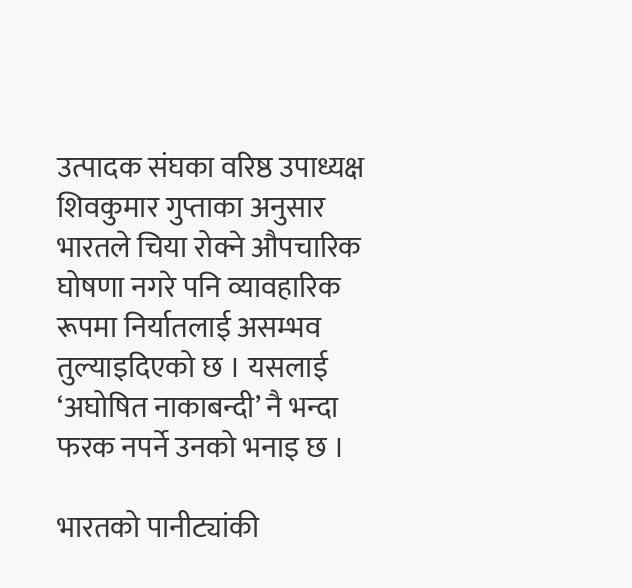उत्पादक संघका वरिष्ठ उपाध्यक्ष शिवकुमार गुप्ताका अनुसार भारतले चिया रोक्ने औपचारिक घोषणा नगरे पनि व्यावहारिक रूपमा निर्यातलाई असम्भव तुल्याइदिएको छ । यसलाई ‘अघोषित नाकाबन्दी’ नै भन्दा फरक नपर्ने उनको भनाइ छ ।

भारतको पानीट्यांकी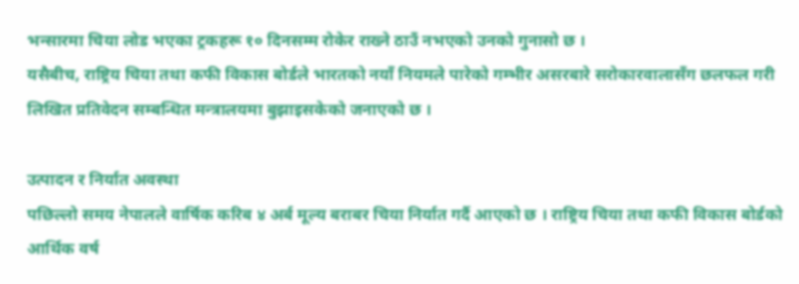भन्सारमा चिया लोड भएका ट्रकहरू १० दिनसम्म रोकेर राख्ने ठाउँ नभएको उनको गुनासो छ ।
यसैबीच, राष्ट्रिय चिया तथा कफी विकास बोर्डले भारतको नयाँ नियमले पारेको गम्भीर असरबारे सरोकारवालासँग छलफल गरी लिखित प्रतिवेदन सम्बन्धित मन्त्रालयमा बुझाइसकेको जनाएको छ ।

उत्पादन र निर्यात अवस्था
पछिल्लो समय नेपालले वार्षिक करिब ४ अर्ब मूल्य बराबर चिया निर्यात गर्दै आएको छ । राष्ट्रिय चिया तथा कफी विकास बोर्डको आर्थिक वर्ष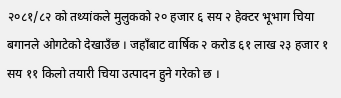२०८१/८२ को तथ्यांकले मुलुकको २० हजार ६ सय २ हेक्टर भूभाग चिया बगानले ओगटेको देखाउँछ । जहाँबाट वार्षिक २ करोड ६१ लाख २३ हजार १ सय ११ किलो तयारी चिया उत्पादन हुने गरेको छ ।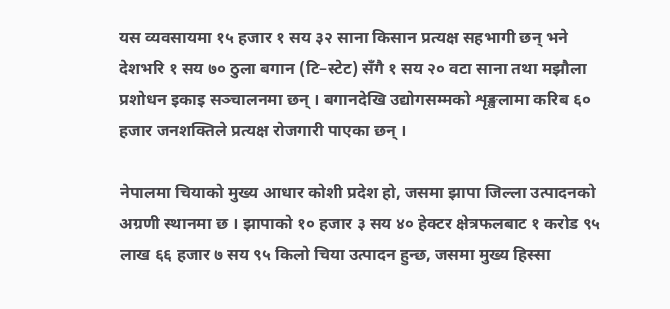यस व्यवसायमा १५ हजार १ सय ३२ साना किसान प्रत्यक्ष सहभागी छन् भने देशभरि १ सय ७० ठुला बगान (टि–स्टेट) सँगै १ सय २० वटा साना तथा मझौला प्रशोधन इकाइ सञ्चालनमा छन् । बगानदेखि उद्योगसम्मको शृङ्खलामा करिब ६० हजार जनशक्तिले प्रत्यक्ष रोजगारी पाएका छन् ।

नेपालमा चियाको मुख्य आधार कोशी प्रदेश हो, जसमा झापा जिल्ला उत्पादनको अग्रणी स्थानमा छ । झापाको १० हजार ३ सय ४० हेक्टर क्षेत्रफलबाट १ करोड ९५ लाख ६६ हजार ७ सय ९५ किलो चिया उत्पादन हुन्छ, जसमा मुख्य हिस्सा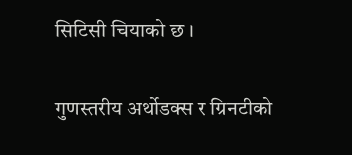सिटिसी चियाको छ ।

गुणस्तरीय अर्थोडक्स र ग्रिनटीको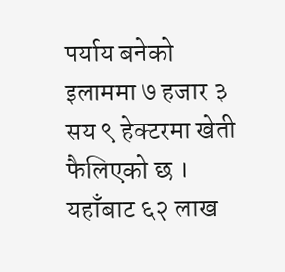पर्याय बनेको इलाममा ७ हजार ३ सय ९ हेक्टरमा खेती फैलिएको छ । यहाँबाट ६२ लाख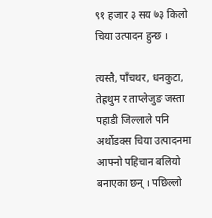९१ हजार ३ सय ७३ किलो चिया उत्पादन हुन्छ ।

त्यस्तै, पाँचथर, धनकुटा, तेह्रथुम र ताप्लेजुङ जस्ता पहाडी जिल्लाले पनि अर्थोडक्स चिया उत्पादनमा आफ्नो पहिचान बलियो बनाएका छन् । पछिल्लो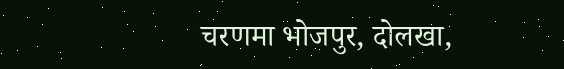चरणमा भोजपुर, दोलखा,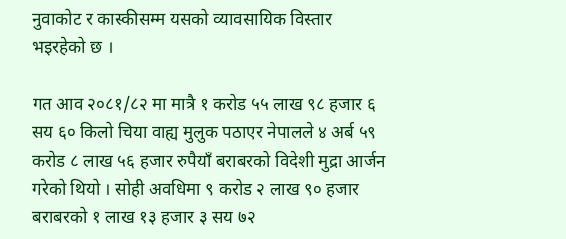नुवाकोट र कास्कीसम्म यसको व्यावसायिक विस्तार भइरहेको छ ।

गत आव २०८१/८२ मा मात्रै १ करोड ५५ लाख ९८ हजार ६ सय ६० किलो चिया वाह्य मुलुक पठाएर नेपालले ४ अर्ब ५९ करोड ८ लाख ५६ हजार रुपैयाँ बराबरको विदेशी मुद्रा आर्जन गरेको थियो । सोही अवधिमा ९ करोड २ लाख ९० हजार बराबरको १ लाख १३ हजार ३ सय ७२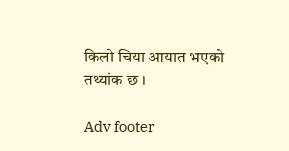किलो चिया आयात भएको तथ्यांक छ ।

Adv footer